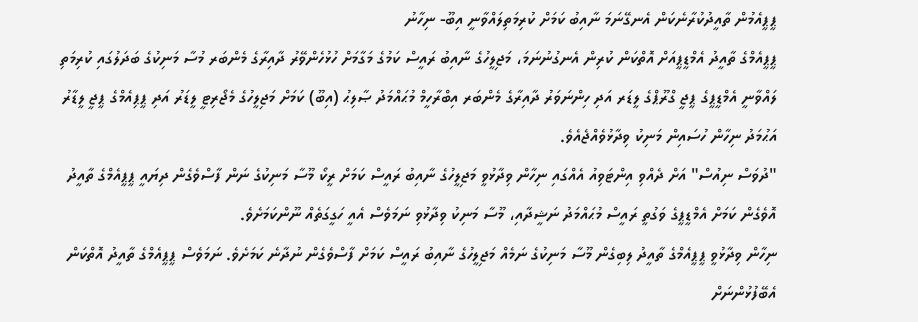ޕީޕީއެމުން ތާއީދުކުރާނެކަން އެނގޭނަމަ ނާއިބު ކަމަށް ކުރިމަތިލައްވާނީ އިބޫ- ނިހާނު
ޕީޕީއެމްގެ ތާއީދު އެމްޑީޕީއަށް އޮތްކަން ކުރިން އެނގުނުނަމަ، މަޖިލީހުގެ ނާއިބު ރައީސް ކަމުގެ މަގާމަށް ހުޅުހެންވޭރު ދާއިރާގެ މެންބަރ މުސާ މަނިކުގެ ބަދަލުގައި ކުރިމަތި ލައްވާނީ އެމްޑީޕީގެ ޕީޖީ ގްރޫޕްގެ ލީޑަރ އަދި ހިންނަވަރު ދާއިރާގެ މެންބަރ އިބްރާހީމް މުޙައްމަދު ޞާލިޙު (އިބޫ) ކަމަށް މަޖިލީހުގެ މެޖޯރިޓީ ލީޑަރު އަދި ޕީޕިއެމްގެ ޕީޖީ ލީޑާރު އަޙުމަދު ނިހާން ހުސައިން މަނިކު ވިދާޅުވެއްޖެއެވެ.
"ދުވަސް ނިއުސް" އަށް ދެއްވި އިންޓަވިއު އެއްގައި ނިހާން ވިދާޅުވީ މަޖިލީހުގެ ނާއިބު ރައީސް ކަމަށް ރީކޯ މޫސާ މަނިކުގެ ނަން ފާސްވެގެން ދިޔައީ ޕީޕީއެމްގެ ތާއީދު އޮވެގެން ކަމަށް އެމްޑީޕީގެ ވަގުތީ ރައީސް މުޙައްމަދު ނަޝީދާއި، މޫސާ މަނިކު ވިދާޅުވި ނަމަވެސް އެއީ ހަގީގަތެއް ނޫންކަމަށެވެ.
ނިހާން ވިދާޅުވީ ޕީޕީއެމްގެ ތާއީދު ލިބިގެން މޫސާ މަނިކުގެ ނަމެއް މަޖިލީހުގެ ނާއިބު ރައީސް ކަމަށް ފާސްވެގެން ނުދާނެ ކަމަށެވެ. ނަމަވެސް ޕީޕީއެމްގެ ތާއީދު އޮތްކަން އެބޭފުޅުންނަށް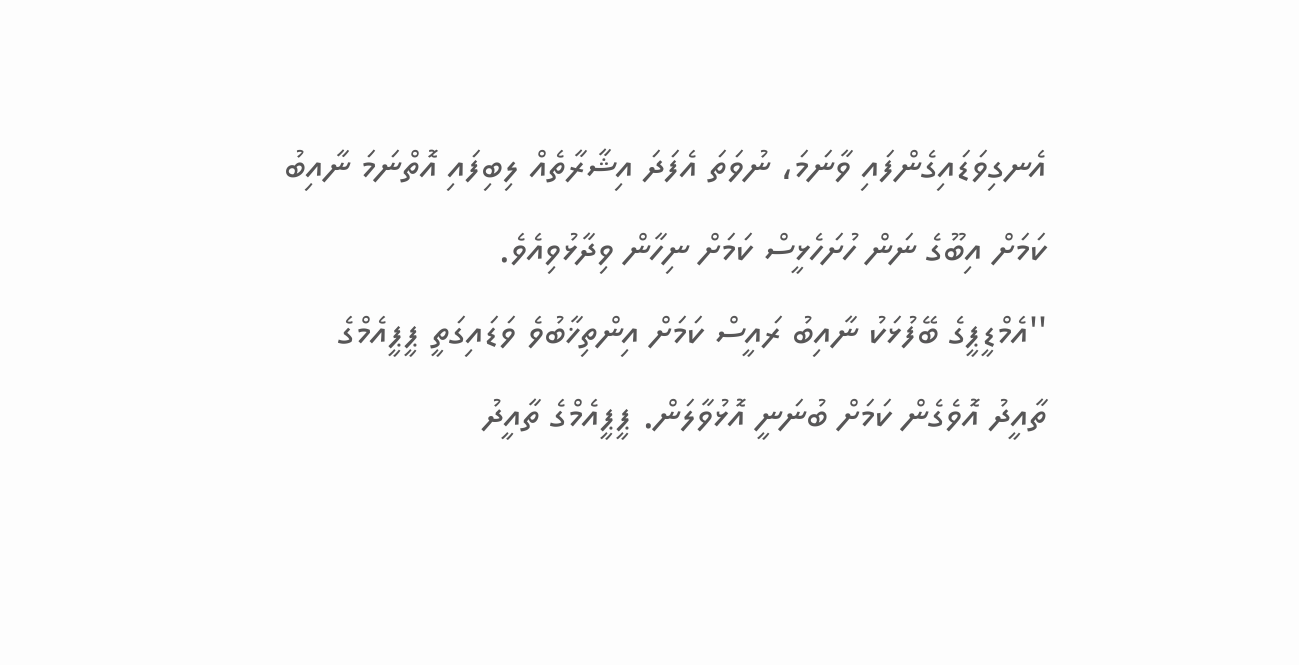އެނގިވަޑައިގެންފައި ވާނަމަ، ނުވަތަ އެފަދަ އިޝާރާތެއް ލިބިފައި އޮތްނަމަ ނާއިބު ކަމަށް އިބޫގެ ނަން ހުށަހެޅީސް ކަމަށް ނިހާން ވިދާޅުވިއެވެ.
''އެމްޑީޕީގެ ބޭފުޅަކު ނާއިބު ރައީސް ކަމަށް އިންތިޚާބުވެ ވަޑައިގަތީ ޕީޕީއެމްގެ ތާއީދު އޮވެގެން ކަމަށް ބުނަނީ އޮޅުވާލަން. ޕީޕީއެމްގެ ތާއީދު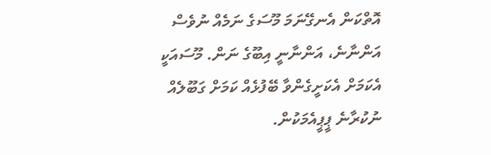އޮތްކަން އެނގޭނަމަ މޫސަގެ ނަމެއް ނުވެސް އަންނާނެ، އަންނާނީ އިބޫގެ ނަން. މޫސައަކީ އެކަމަށް އެކަށީގެންވާ ބޭފުޅެއް ކަމަށް ގަބޫލެއް ނުކުރާނެ ޕީޕީއެމަކުން.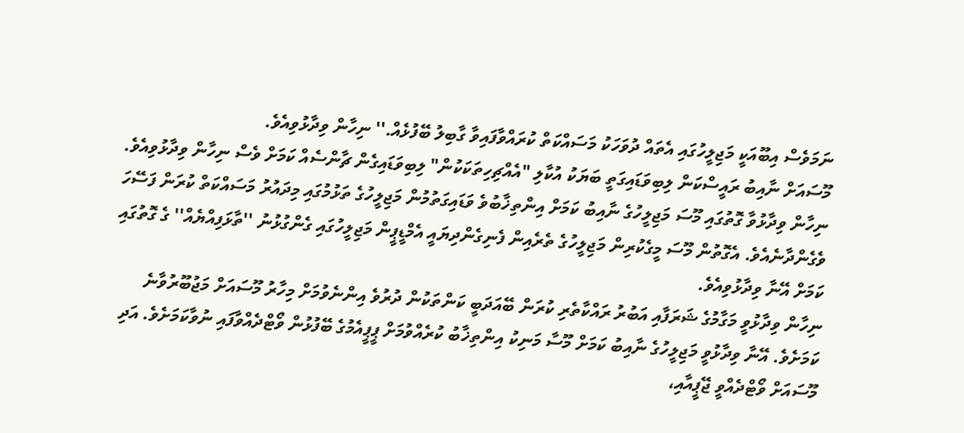ނަމަވެސް އިބޫއަކީ މަޖިލީހުގައި އެތައް ދުވަހަކު މަސައްކަތް ކުރައްވާފައިވާ ގާބިލު ބޭފުޅެއް.'' ނިހާން ވިދާޅުވިއެވެ.
މޫސައަށް ނާއިބު ރައީސްކަން ލިބިވަޑައިގަތީ ބަޔަކު އުކާލި "އެއްޗިހިތަކަކުން" ލިބިވަޑައިގެން ޗާންސެއް ކަމަށް ވެސް ނިހާން ވިދާޅުވިއެވެ.
ނިހާން ވިދާޅުވާ ގޮތުގައި މޫސަ މަޖިލީހުގެ ނާއިބު ކަމަށް އިންތިޚާބުވެ ވަޑައިގަތުމުން މަޖިލީހުގެ ތަޅުމުގައި މިދައުރު މަސައްކަތް ކުރަން ފަސޭހަ ވެގެންދާނެއެވެ. އެގޮތުން މޫސަ މީގެކުރިން މަޖިލީހުގެ ތެރެއިން ފެނިގެންދިޔައީ އެމްޑީޕީން މަޖިލީހުގައި ގެންގުޅުނު ''ތާޅަފިއްޔެއް'' ގެ ގޮތުގައި ކަމަށް އޭނާ ވިދާޅުވިއެވެ.
ނިހާން ވިދާޅުވީ މަގާމުގެ ޝަރަފާއި އަބުރު ރައްކާތެރި ކުރަން ބޭއަދަބީ ކަންތަކުން ދުރުވެ އިންނެވުމަށް މިހާރު މޫސައަށް މަޖުބޫރުވާނެ ކަމަށެވެ. އޭނާ ވިދާޅުވީ މަޖިލީހުގެ ނާއިބު ކަމަށް މޫސާ މަނިކު އިންތިޚާބު ކުރެއްވުމަށް ޕީޕީއެމުގެ ބޭފުޅުން ވޯޓްދެއްވާފައި ނުވާކަމަށެވެ. އަދި މޫސައަށް ވޯޓްދެއްވީ ޖޭޕީއާއި،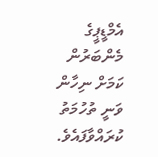އެމްޑީޕީގެ މެންބަރުން ކަމަށް ނިހާން ވަނީ ތުހުމަތު ކުރައްވާފައެވެ.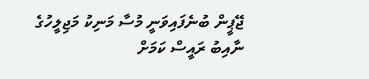ޖޭޕީން ބުނެފައިވަނީ މުސާ މަނިކު މަޖިލީހުގެ ނާއިބު ރައީސް ކަމަށް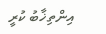އިންތިޚާބު ކުރީ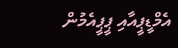އެމްޑީޕީއާއި ޕީޕީއެމުން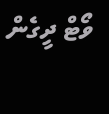ވޯޓް ދީގެން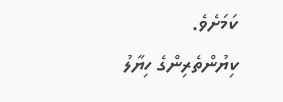ކަމަށެވެ.
ކިޔުންތެރިންގެ ހިޔާލު